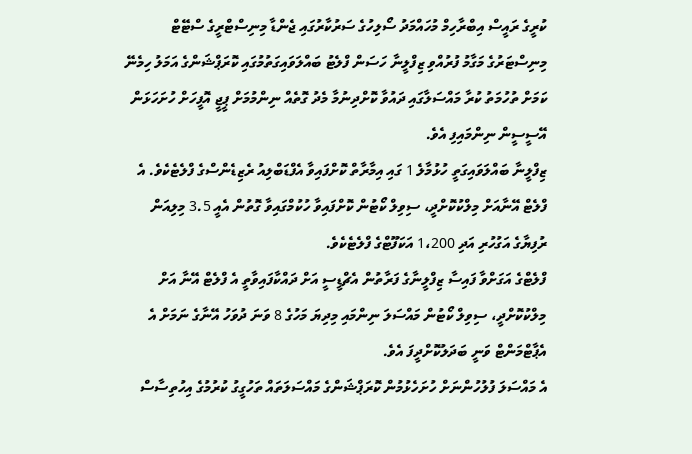ކުރީގެ ރައީސް އިބްރާހިމް މުހައްމަދު ސޯލިހުގެ ސަރުކާރުގައި ޖެންޑާ މިނިސްޓްރީގެ ސްޓޭޓް މިނިސްޓަރުގެ މަގާމު ފުރުއްވި ޒިފްލީނާ ހަސަން ފްލެޓު ބައްލަވައިގަތުމުގައި ކޮރަޕްޝަންގެ އަމަލު ހިމެނޭ ކަމަށް ތުހުމަތު ކުރާ މައްސަލާގައި ދައުވާ ކޮށްދިނުމާ މެދު ގޮތެއް ނިންމުމަށް ޕީޖީ އޮފީހަށް ހުށަހަޅަން އޭސީސީން ނިންމައިފި އެވެ.
ޒިފްލީނާ ބައްލަވައިގަތީ ހުޅުމާލެ 1 ގައި އިމާރާތް ކޮށްފައިވާ އެފްޑަބްލިއު ރެޒިޑެންސްގެ ފްލެޓެކެވެ. އެ ފްލެޓް އޭނާއަށް މިލްކުކޮށްދީ، ސިވިލް ކޯޓުން ކޮށްފައިވާ ހުކުމްގައިވާ ގޮތުން އެއީ 3.5 މިލިއަން ރުފިޔާގެ އަގުހުރި އަދި 1،200 އަކަފޫޓްގެ ފްލެޓެކެވެ.
ފްލެޓްގެ އަގަށްވާ ފައިސާ ޒިފްލީނާގެ ފަރާތުން އެޗްޑީސީ އަށް ދައްކާފައިވާތީ އެ ފްލެޓް އޭނާ އަށް މިލްކުކޮށްދީ، ސިވިލް ކޯޓުން މައްސަލަ ނިންމައި މިދިޔަ މަހުގެ 8 ވަނަ ދުވަހު އޭނާގެ ނަމަށް އެ އެޕާޓްމަންޓް ވަނީ ބަދަލުކޮށްދީފަ އެވެ.
އެ މައްސަލަ ފުލުހުންނަށް ހުށަހެޅުމުން ކޮރަޕްޝަންގެ މައްސަލަތައް ތަހުގީގު ކުރުމުގެ އިހުތިސާސް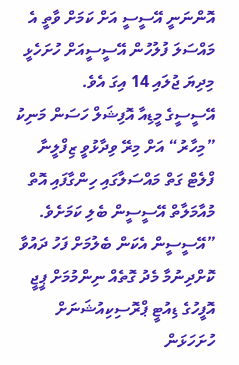އޮންނަނީ އޭސީސީ އަށް ކަމަށް ވާތީ އެ މައްސަލަ ފުލުހުން އޭސީސީއަށް ހުށަހެޅީ މިދިޔަ ޖުލައި 14 އިގަ އެވެ.
އޭސީސީގެ މީޑިއާ އޮފިޝަލް ހަސަން މަނިކު ”މިހާރު“ އަށް މިރޭ ވިދާޅުވީ ޒިފްލީނާ ފްލެޓް ގަތް މައްސަލާގައި ހިންގާފައި އޮތް މުއާމަލާތް އޭސީސީން ބެލި ކަމަށެވެ.
”އޭސީސީން އެކަން ބެލުމަށް ފަހު ދައުވާ ކޮށްދިނުމާ މެދު ގޮތެއް ނިންމުމަށް ޕީޖީ އޮފީހުގެ ޑިއުޓީ ޕްރޮސިކިއުޝަނަށް ހުށަހަޅަން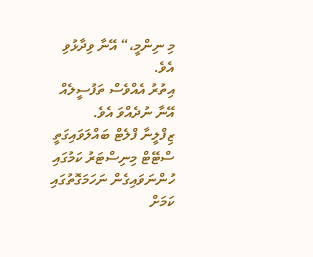މި ނިންމީ،“ އޭނާ ވިދާޅުވި އެވެ.
އިތުރު އެއްވެސް ތަފުސީލެއް އޭނާ ނުދެއްވަ އެވެ.
ޒިފްލީނާ ފްލެޓް ބައްލަވައިގަތީ ސްޓޭޓް މިނިސްޓަރު ކަމުގައި ހުންނަވައިގެން ނަހަމަގޮތުގައި ކަމަށް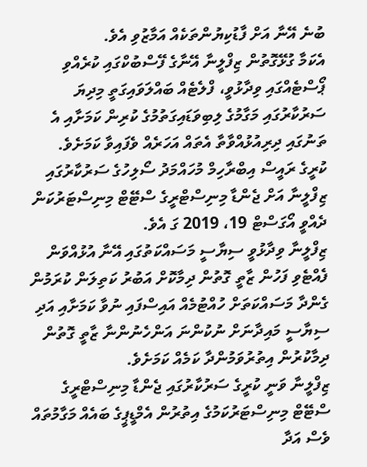ބުނެ އޭނާ އަށް ފާޑުކިޔުންތަކެއް އަމާޒުވި އެވެ.
އެކަމާ ގުޅޭގޮތުން ޒިފްލީނާ އޭނާގެ ފޭސްބުކްގައި ކުރެއްވި ޕޯސްޓެއްގައި ވިދާޅުވީ، ފްލެޓެއް ބައްލަވައިގަތީ މިދިޔަ ސަރުކާރުގައި މަގާމުގެ ލިބިވަޑައިގަތުމުގެ ކުރިން ކަމަށާއި އެ ތަނުގައި ދިރިއުޅުއްވާތާ އެތައް އަހަރެއް ވެފައިވާ ކަމަށެވެ.
ކުރީގެ ރައީސް އިބްރާހިމް މުހައްމަދު ސޯލިހުގެ ސަރުކާރުގައި ޒިފްލީނާ އަށް ޖެންޑާ މިނިސްޓްރީގެ ސްޓޭޓް މިނިސްޓަރުކަން ދެއްވީ އޯގަސްޓް 19، 2019 ގަ އެވެ.
ޒިފްލީނާ ވިދާޅުވީ ސިޔާސީ މަސައްކަތުގައި އޭނާ އުޅުއްވަން ފެއްޓެވި ފަހުން ޒާތީ ގޮތުން ދިމާކޮށް އަބުރު ކަތިލަން ކުރަމުން ގެންދާ މަސައްކަތަށް ހުއްޓުމެއް އައިސްފައި ނުވާ ކަމަށާއި އަދި ސިޔާސީ މައިދާނަށް ނުކުންނަ އަންހެނުންނާ ޒާތީ ގޮތުން ދިމާކުރުން އިތުރުވަމުންދާ ކަމެއް ކަމަށެވެ.
ޒިފްލީނާ ވަނީ ކުރީގެ ސަރުކާރުގައި ޖެންޑާ މިނިސްޓްރީގެ ސްޓޭޓް މިނިސްޓަރުކަމުގެ އިތުރުން އެމްޑީޕީގެ ބައެއް މަގާމުތައް ވެސް އަދާ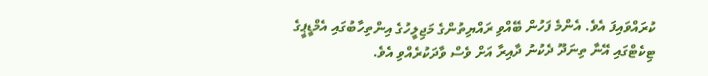ކުރައްވައިފަ އެވެ. އެންމެ ފަހުން ބޭއްވި ރައްޔިތުންގެ މަޖިލީހުގެ އިންތިހާބުގައި އެމްޑީޕީގެ ޓިކެޓްގައި އޭނާ ތިނަދޫ ދެކުނު ދާއިރާ އަށް ވެސް ވާދަކުރެއްވި އެވެ.